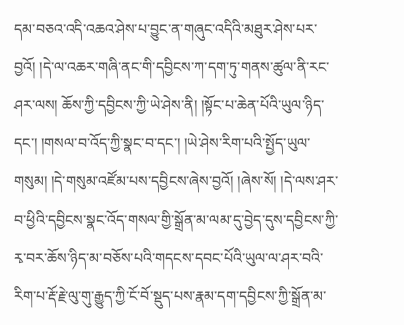དམ་བཅའ་འདི་འཆའ་ཤེས་པ་བྱུང་ན་གཞུང་འདིའི་མཐུར་ཤེས་པར་བྱའོ། །དེ་ལ་འཆར་གཞི་ནང་གི་དབྱིངས་ཀ་དག་ཏུ་གནས་ཚུལ་ནི་རང་ཤར་ལས། ཆོས་ཀྱི་དབྱིངས་ཀྱི་ཡེ་ཤེས་ནི། །སྟོང་པ་ཆེན་པོའི་ཡུལ་ཉིད་དང་། །གསལ་བ་འོད་ཀྱི་སྣང་བ་དང་། །ཡེ་ཤེས་རིག་པའི་སྤྱོད་ཡུལ་གསུམ། །དེ་གསུམ་འཛོམ་པས་དབྱིངས་ཞེས་བྱའོ། །ཞེས་སོ། །དེ་ལས་ཤར་བ་ཕྱིའི་དབྱིངས་སྣང་འོད་གསལ་གྱི་སྒྲོན་མ་ལམ་དུ་བྱེད་དུས་དབྱིངས་ཀྱི་རྭ་བར་ཆོས་ཉིད་མ་བཅོས་པའི་གདངས་དབང་པོའི་ཡུལ་ལ་ཤར་བའི་རིག་པ་རྡོ་རྗེ་ལུ་གུ་རྒྱུད་ཀྱི་ངོ་བོ་སྡུད་པས་རྣམ་དག་དབྱིངས་ཀྱི་སྒྲོན་མ་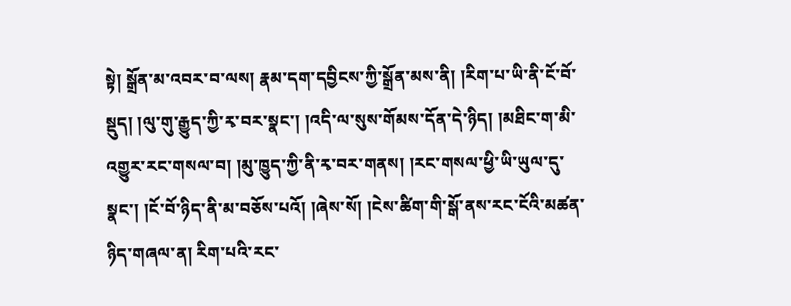སྟེ། སྒྲོན་མ་འབར་བ་ལས། རྣམ་དག་དབྱིངས་ཀྱི་སྒྲོན་མས་ནི། །རིག་པ་ཡི་ནི་ངོ་བོ་སྡུད། །ལུ་གུ་རྒྱུད་ཀྱི་རྭ་བར་སྣང་། །འདི་ལ་སུས་གོམས་དོན་དེ་ཉིད། །མཐིང་ག་མི་འགྱུར་རང་གསལ་བ། །མུ་ཁྱུད་ཀྱི་ནི་རྭ་བར་གནས། །རང་གསལ་ཕྱི་ཡི་ཡུལ་དུ་སྣང་། །ངོ་བོ་ཉིད་ནི་མ་བཅོས་པའོ། །ཞེས་སོ། །ངེས་ཚིག་གི་སྒོ་ནས་རང་ངོའི་མཚན་ཉིད་གཞལ་ན། རིག་པའི་རང་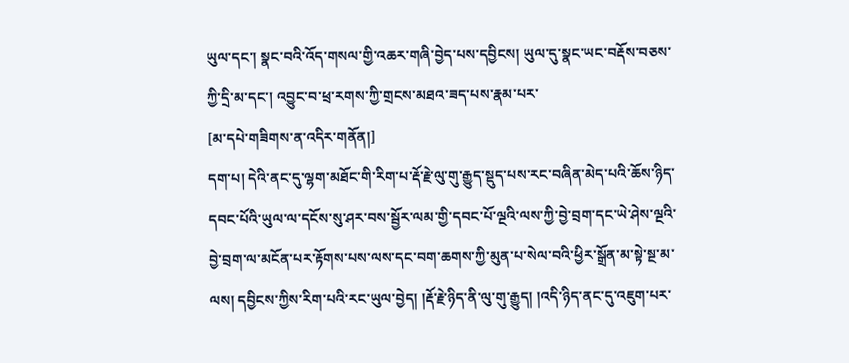ཡུལ་དང་། སྣང་བའི་འོད་གསལ་གྱི་འཆར་གཞི་བྱེད་པས་དབྱིངས། ཡུལ་དུ་སྣང་ཡང་བརྡོས་བཅས་ཀྱི་དྲི་མ་དང་། འབྱུང་བ་ཕྲ་རགས་ཀྱི་གྲངས་མཐའ་ཟད་པས་རྣམ་པར་
[མ་དཔེ་གཟིགས་ན་འདིར་གནོན།]
དག་པ། དེའི་ནང་དུ་ལྷག་མཐོང་གི་རིག་པ་རྡོ་རྗེ་ལུ་གུ་རྒྱུད་སྡུད་པས་རང་བཞིན་མེད་པའི་ཆོས་ཉིད་དབང་པོའི་ཡུལ་ལ་དངོས་སུ་ཤར་བས་སྦྱོར་ལམ་གྱི་དབང་པོ་ལྔའི་ལས་ཀྱི་བྱེ་བྲག་དང་ཡེ་ཤེས་ལྔའི་བྱེ་བྲག་ལ་མངོན་པར་རྟོགས་པས་ལས་དང་བག་ཆགས་ཀྱི་མུན་པ་སེལ་བའི་ཕྱིར་སྒྲོན་མ་སྟེ་སྔ་མ་ལས། དབྱིངས་ཀྱིས་རིག་པའི་རང་ཡུལ་བྱེད། །རྡོ་རྗེ་ཉིད་ནི་ལུ་གུ་རྒྱུད། །འདི་ཉིད་ནང་དུ་འཇུག་པར་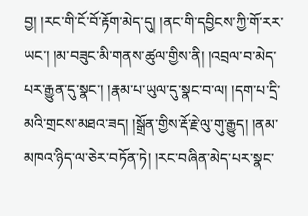བྱ། །རང་གི་ངོ་བོ་རྟོག་མེད་དུ། །ནང་གི་དབྱིངས་ཀྱི་གོ་རར་ཡང་། །མ་བཟུང་མི་གནས་ཚུལ་གྱིས་ནི། །འབྲལ་བ་མེད་པར་རྒྱུན་དུ་སྣང་། །རྣམ་པ་ཡུལ་དུ་སྣང་བ་ལ། །དག་པ་དྲི་མའི་གྲངས་མཐའ་ཟད། །སྒྲོན་གྱིས་རྡོ་རྗེ་ལུ་གུ་རྒྱུད། །ནམ་མཁའ་ཉིད་ལ་ཅེར་བཏོན་ཏེ། །རང་བཞིན་མེད་པར་སྣང་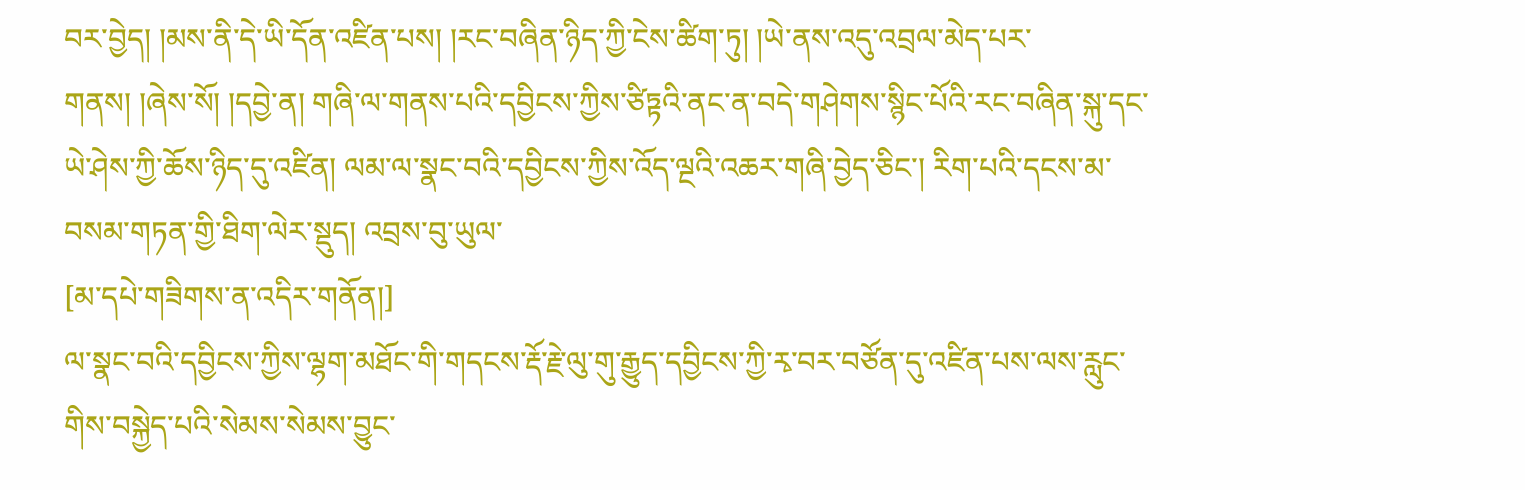བར་བྱེད། །མས་ནི་དེ་ཡི་དོན་འཛིན་པས། །རང་བཞིན་ཉིད་ཀྱི་ངེས་ཚིག་ཏུ། །ཡེ་ནས་འདུ་འབྲལ་མེད་པར་གནས། །ཞེས་སོ། །དབྱེ་ན། གཞི་ལ་གནས་པའི་དབྱིངས་ཀྱིས་ཙིཏྟའི་ནང་ན་བདེ་གཤེགས་སྙིང་པོའི་རང་བཞིན་སྐུ་དང་ཡེ་ཤེས་ཀྱི་ཆོས་ཉིད་དུ་འཛིན། ལམ་ལ་སྣང་བའི་དབྱིངས་ཀྱིས་འོད་ལྔའི་འཆར་གཞི་བྱེད་ཅིང་། རིག་པའི་དངས་མ་བསམ་གཏན་གྱི་ཐིག་ལེར་སྡུད། འབྲས་བུ་ཡུལ་
[མ་དཔེ་གཟིགས་ན་འདིར་གནོན།]
ལ་སྣང་བའི་དབྱིངས་ཀྱིས་ལྷག་མཐོང་གི་གདངས་རྡོ་རྗེ་ལུ་གུ་རྒྱུད་དབྱིངས་ཀྱི་རྭ་བར་བཙོན་དུ་འཛིན་པས་ལས་རླུང་གིས་བསྐྱེད་པའི་སེམས་སེམས་བྱུང་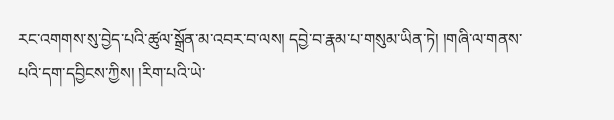རང་འགགས་སུ་བྱེད་པའི་ཚུལ་སྒྲོན་མ་འབར་བ་ལས། དབྱེ་བ་རྣམ་པ་གསུམ་ཡིན་ཏེ། །གཞི་ལ་གནས་པའི་དག་དབྱིངས་ཀྱིས། །རིག་པའི་ཡེ་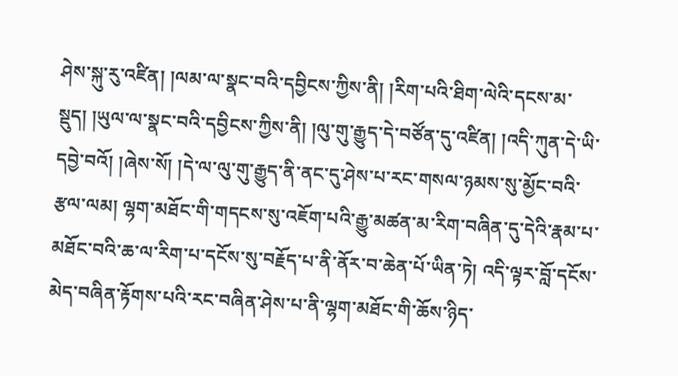ཤེས་སྐུ་རུ་འཛིན། །ལམ་ལ་སྣང་བའི་དབྱིངས་ཀྱིས་ནི། །རིག་པའི་ཐིག་ལེའི་དངས་མ་སྡུད། །ཡུལ་ལ་སྣང་བའི་དབྱིངས་ཀྱིས་ནི། །ལུ་གུ་རྒྱུད་དེ་བཙོན་དུ་འཛིན། །འདི་ཀུན་དེ་ཡི་དབྱེ་བའོ། །ཞེས་སོ། །དེ་ལ་ལུ་གུ་རྒྱུད་ནི་ནང་དུ་ཤེས་པ་རང་གསལ་ཉམས་སུ་མྱོང་བའི་རྩལ་ལམ། ལྷག་མཐོང་གི་གདངས་སུ་འཇོག་པའི་རྒྱུ་མཚན་མ་རིག་བཞིན་དུ་དེའི་རྣམ་པ་མཐོང་བའི་ཆ་ལ་རིག་པ་དངོས་སུ་བརྗོད་པ་ནི་ནོར་བ་ཆེན་པོ་ཡིན་ཏེ། འདི་ལྟར་བློ་དངོས་མེད་བཞིན་རྟོགས་པའི་རང་བཞིན་ཤེས་པ་ནི་ལྷག་མཐོང་གི་ཆོས་ཉིད་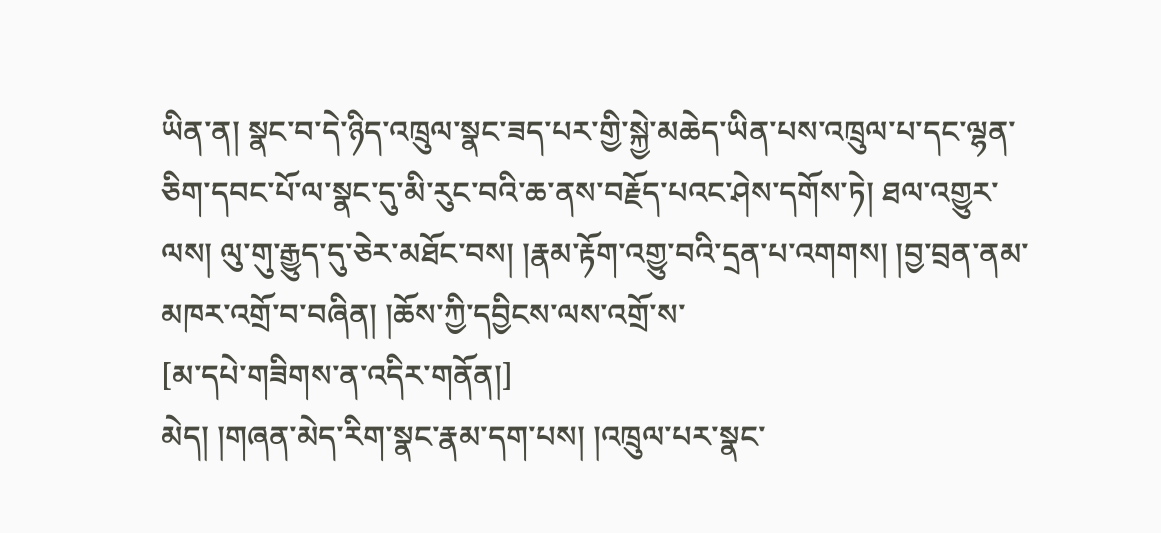ཡིན་ན། སྣང་བ་དེ་ཉིད་འཁྲུལ་སྣང་ཟད་པར་གྱི་སྐྱེ་མཆེད་ཡིན་པས་འཁྲུལ་པ་དང་ལྷན་ཅིག་དབང་པོ་ལ་སྣང་དུ་མི་རུང་བའི་ཆ་ནས་བརྗོད་པའང་ཤེས་དགོས་ཏེ། ཐལ་འགྱུར་ལས། ལུ་གུ་རྒྱུད་དུ་ཅེར་མཐོང་བས། །རྣམ་རྟོག་འགྱུ་བའི་དྲན་པ་འགགས། །བྱ་བྲན་ནམ་མཁར་འགྲོ་བ་བཞིན། །ཆོས་ཀྱི་དབྱིངས་ལས་འགྲོ་ས་
[མ་དཔེ་གཟིགས་ན་འདིར་གནོན།]
མེད། །གཞན་མེད་རིག་སྣང་རྣམ་དག་པས། །འཁྲུལ་པར་སྣང་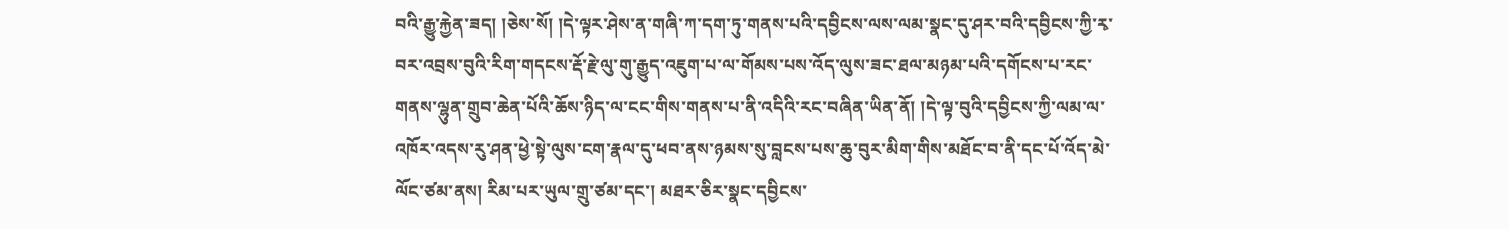བའི་རྒྱུ་རྐྱེན་ཟད། །ཅེས་སོ། །དེ་ལྟར་ཤེས་ན་གཞི་ཀ་དག་ཏུ་གནས་པའི་དབྱིངས་ལས་ལམ་སྣང་དུ་ཤར་བའི་དབྱིངས་ཀྱི་རྭ་བར་འབྲས་བུའི་རིག་གདངས་རྡོ་རྗེ་ལུ་གུ་རྒྱུད་འཇུག་པ་ལ་གོམས་པས་འོད་ལུས་ཟང་ཐལ་མཉམ་པའི་དགོངས་པ་རང་གནས་ལྷུན་གྲུབ་ཆེན་པོའི་ཆོས་ཉིད་ལ་ངང་གིས་གནས་པ་ནི་འདིའི་རང་བཞིན་ཡིན་ནོ། །དེ་ལྟ་བུའི་དབྱིངས་ཀྱི་ལམ་ལ་འཁོར་འདས་རུ་ཤན་ཕྱེ་སྟེ་ལུས་ངག་རྣལ་དུ་ཕབ་ནས་ཉམས་སུ་བླངས་པས་ཆུ་བུར་མིག་གིས་མཐོང་བ་ནི་དང་པོ་འོད་མེ་ལོང་ཙམ་ནས། རིམ་པར་ཡུལ་གྲུ་ཙམ་དང་། མཐར་ཅིར་སྣང་དབྱིངས་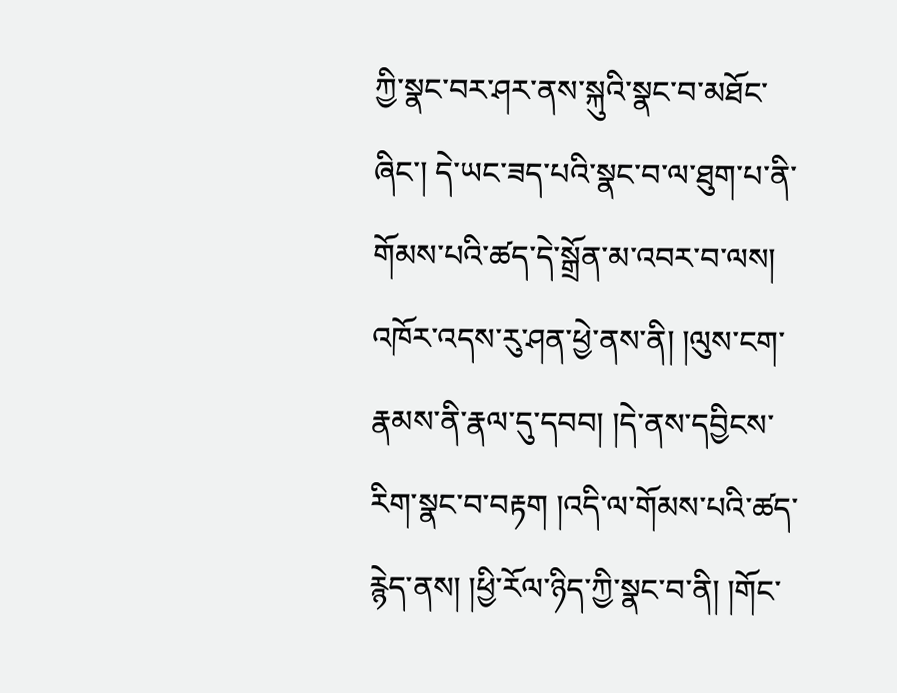ཀྱི་སྣང་བར་ཤར་ནས་སྐུའི་སྣང་བ་མཐོང་ཞིང་། དེ་ཡང་ཟད་པའི་སྣང་བ་ལ་ཐུག་པ་ནི་གོམས་པའི་ཚད་དེ་སྒྲོན་མ་འབར་བ་ལས། འཁོར་འདས་རུ་ཤན་ཕྱེ་ནས་ནི། །ལུས་ངག་རྣམས་ནི་རྣལ་དུ་དབབ། །དེ་ནས་དབྱིངས་རིག་སྣང་བ་བརྟག །འདི་ལ་གོམས་པའི་ཚད་རྙེད་ནས། །ཕྱི་རོལ་ཉིད་ཀྱི་སྣང་བ་ནི། །གོང་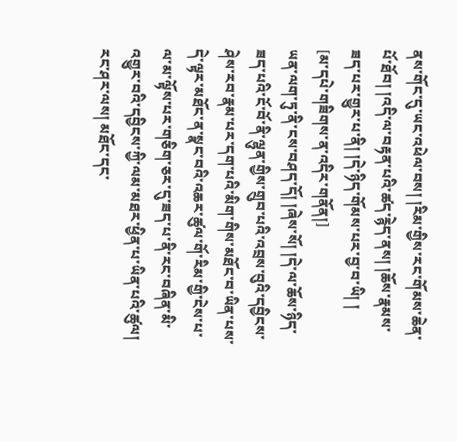ནས་གོང་དུ་ཡང་འཕེལ་བས། །རིམ་གྱིས་རང་གོམས་ཆེན་པོ་ཐོབ། །འདི་ལ་བརྟན་པའི་ཚད་རྙེད་ནས། །ཆོས་རྣམས་ཟད་པར་གྱུར་པ་ནི། །དེ་ཉིད་གོམས་པར་བྱ་བ་ཡི། །
[མ་དཔེ་གཟིགས་ན་འདིར་གནོན།]
ཡན་ལག་ཏུ་ནི་ངས་བཤད་དོ། །ཞེས་སོ། །དེ་ལ་ཆོས་ཉིད་ཟད་པའི་ངོ་བོ་ནི་ལྷུན་གྱིས་གྲུབ་པའི་འབྲས་བུའི་དབྱིངས་ཤེས་རབ་རྣམ་པར་དག་པའི་མིག་གིས་མཐོང་བ་ཡིན་པས་དེ་ལྟར་མཐོང་ན་སྣང་བའི་འཆར་ཚུལ་གོ་རིམ་གྱི་ངེས་པ་ལ་མ་ལྟོས་པར་གཅིག་ཅར་དུ་ཟད་པ་ནི་རང་བཞིན་མི་འགྱུར་བའི་དབྱིངས་ཀྱི་ལམ་མཐར་ཕྱིན་པ་ཡིན་པའི་ཚུལ། རང་ཤར་ལས། མཐོང་དང་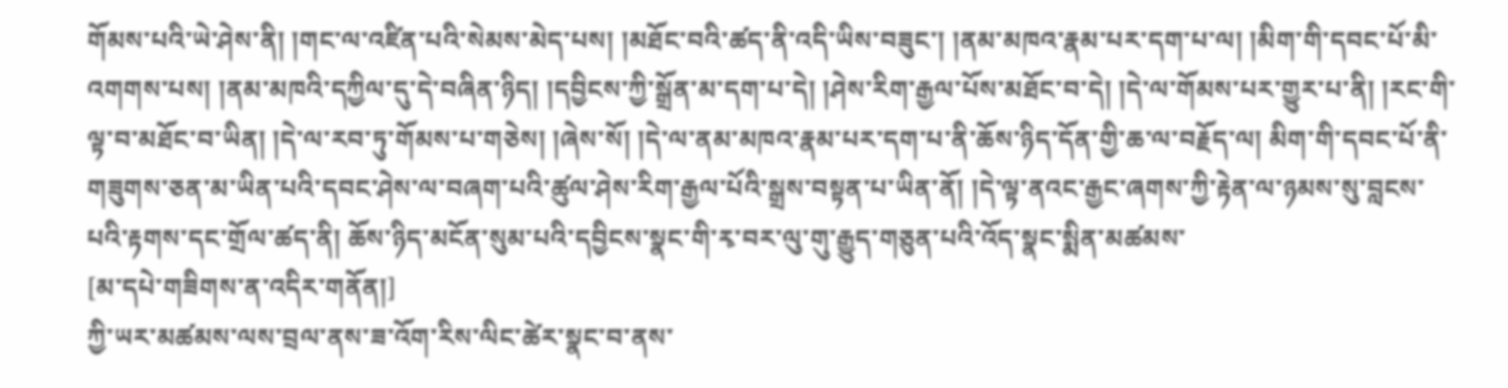གོམས་པའི་ཡེ་ཤེས་ནི། །གང་ལ་འཛིན་པའི་སེམས་མེད་པས། །མཐོང་བའི་ཚད་ནི་འདི་ཡིས་བཟུང་། །ནམ་མཁའ་རྣམ་པར་དག་པ་ལ། །མིག་གི་དབང་པོ་མི་འགགས་པས། །ནམ་མཁའི་དཀྱིལ་དུ་དེ་བཞིན་ཉིད། །དབྱིངས་ཀྱི་སྒྲོན་མ་དག་པ་དེ། །ཤེས་རིག་རྒྱལ་པོས་མཐོང་བ་དེ། །དེ་ལ་གོམས་པར་གྱུར་པ་ནི། །རང་གི་ལྟ་བ་མཐོང་བ་ཡིན། །དེ་ལ་རབ་ཏུ་གོམས་པ་གཅེས། །ཞེས་སོ། །དེ་ལ་ནམ་མཁའ་རྣམ་པར་དག་པ་ནི་ཆོས་ཉིད་དོན་གྱི་ཆ་ལ་བརྗོད་ལ། མིག་གི་དབང་པོ་ནི་གཟུགས་ཅན་མ་ཡིན་པའི་དབང་ཤེས་ལ་བཞག་པའི་ཚུལ་ཤེས་རིག་རྒྱལ་པོའི་སྒྲས་བསྟན་པ་ཡིན་ནོ། །དེ་ལྟ་ནའང་རྒྱང་ཞགས་ཀྱི་རྟེན་ལ་ཉམས་སུ་བླངས་པའི་རྟགས་དང་གྲོལ་ཚད་ནི། ཆོས་ཉིད་མངོན་སུམ་པའི་དབྱིངས་སྣང་གི་རྭ་བར་ལུ་གུ་རྒྱུད་གཅུན་པའི་འོད་སྣང་སྨིན་མཚམས་
[མ་དཔེ་གཟིགས་ན་འདིར་གནོན།]
ཀྱི་ཡར་མཚམས་ལས་བྲལ་ནས་ཟ་འོག་རིས་ལིང་ཚེར་སྣང་བ་ནས་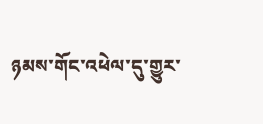ཉམས་གོང་འཕེལ་དུ་གྱུར་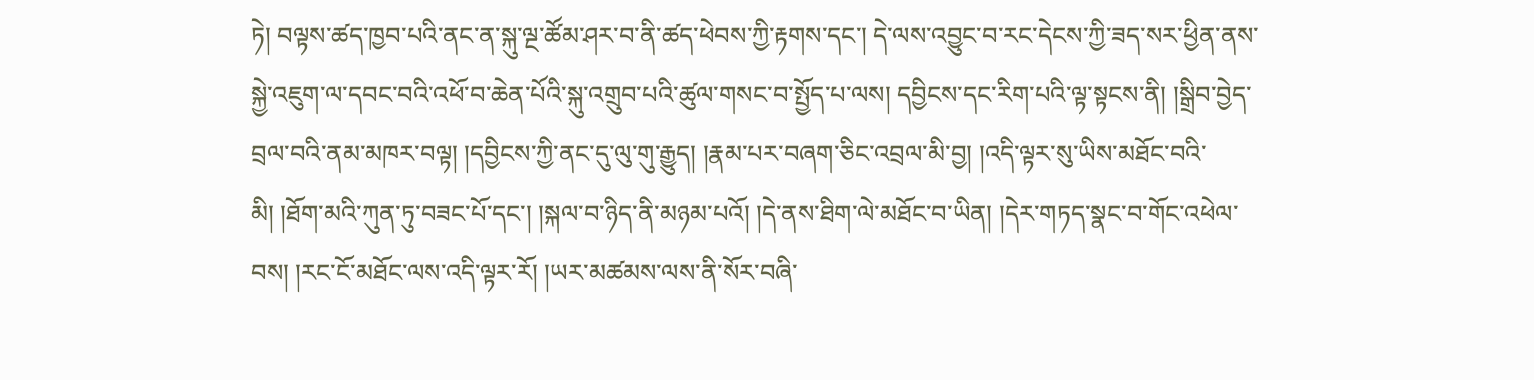ཏེ། བལྟས་ཚད་ཁྱབ་པའི་ནང་ན་སྐུ་ལྔ་ཚོམ་ཤར་བ་ནི་ཚད་ཕེབས་ཀྱི་རྟགས་དང་། དེ་ལས་འབྱུང་བ་རང་དེངས་ཀྱི་ཟད་སར་ཕྱིན་ནས་སྐྱེ་འཇུག་ལ་དབང་བའི་འཕོ་བ་ཆེན་པོའི་སྐུ་འགྲུབ་པའི་ཚུལ་གསང་བ་སྤྱོད་པ་ལས། དབྱིངས་དང་རིག་པའི་ལྟ་སྟངས་ནི། །སྒྲིབ་བྱེད་བྲལ་བའི་ནམ་མཁར་བལྟ། །དབྱིངས་ཀྱི་ནང་དུ་ལུ་གུ་རྒྱུད། །རྣམ་པར་བཞག་ཅིང་འབྲལ་མི་བྱ། །འདི་ལྟར་སུ་ཡིས་མཐོང་བའི་མི། །ཐོག་མའི་ཀུན་ཏུ་བཟང་པོ་དང་། །སྐལ་བ་ཉིད་ནི་མཉམ་པའོ། །དེ་ནས་ཐིག་ལེ་མཐོང་བ་ཡིན། །དེར་གཏད་སྣང་བ་གོང་འཕེལ་བས། །རང་ངོ་མཐོང་ལས་འདི་ལྟར་རོ། །ཡར་མཚམས་ལས་ནི་སོར་བཞི་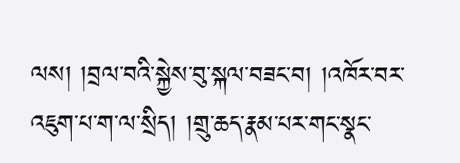ལས། །བྲལ་བའི་སྐྱེས་བུ་སྐལ་བཟང་བ། །འཁོར་བར་འཇུག་པ་ག་ལ་སྲིད། །གྲུ་ཆད་རྣམ་པར་གང་སྣང་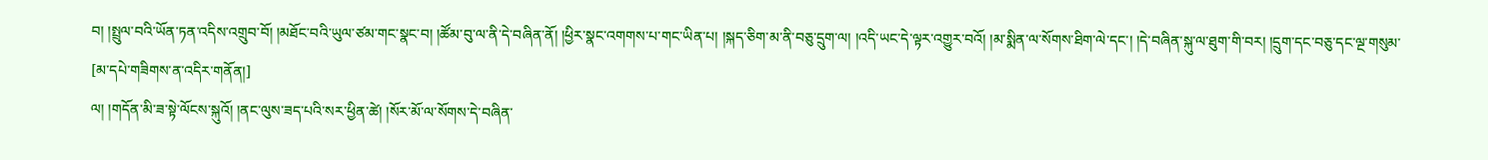བ། །སྤྲུལ་བའི་ཡོན་ཏན་འདིས་འགྲུབ་བོ། །མཐོང་བའི་ཡུལ་ཙམ་གང་སྣང་བ། །ཚོམ་བུ་ལ་ནི་དེ་བཞིན་ནོ། །ཕྱིར་སྣང་འགགས་པ་གང་ཡིན་པ། །སྐད་ཅིག་མ་ནི་བཅུ་དྲུག་ལ། །འདི་ཡང་དེ་ལྟར་འགྱུར་བའོ། །མ་སྨིན་ལ་སོགས་ཐིག་ལེ་དང་། །དེ་བཞིན་སྐུ་ལ་ཐུག་གི་བར། །དྲུག་དང་བཅུ་དང་ལྔ་གསུམ་
[མ་དཔེ་གཟིགས་ན་འདིར་གནོན།]
ལ། །གདོན་མི་ཟ་སྟེ་ལོངས་སྐུའོ། །ནང་ལུས་ཟད་པའི་སར་ཕྱིན་ཚེ། །སོར་མོ་ལ་སོགས་དེ་བཞིན་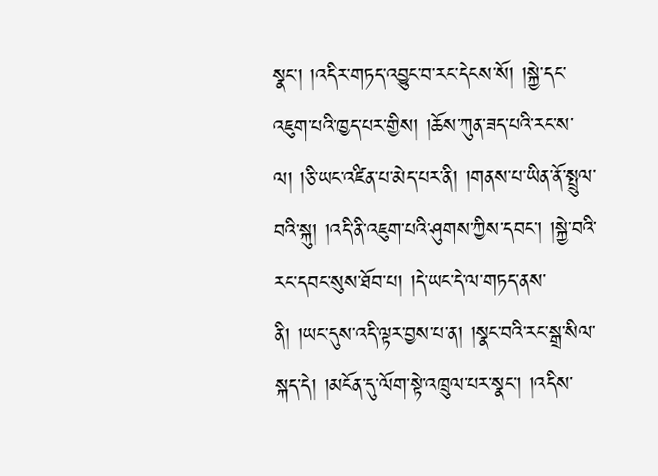སྣང་། །འདིར་གཏད་འབྱུང་བ་རང་དེངས་སོ། །སྐྱེ་དང་འཇུག་པའི་ཁྱད་པར་གྱིས། །ཆོས་ཀུན་ཟད་པའི་རང་ས་ལ། །ཅི་ཡང་འཛིན་པ་མེད་པར་ནི། །གནས་པ་ཡིན་ནོ་སྤྲུལ་བའི་སྐུ། །འདི་ནི་འཇུག་པའི་ཤུགས་ཀྱིས་དབང་། །སྐྱེ་བའི་རང་དབང་སུས་ཐོབ་པ། །དེ་ཡང་དེ་ལ་གཏད་ནས་ནི། །ཡང་དུས་འདི་ལྟར་བྱས་པ་ན། །སྣང་བའི་རང་སྒྲ་སིལ་སྐད་དེ། །མངོན་དུ་ལོག་སྟེ་འཁྲུལ་པར་སྣང་། །འདིས་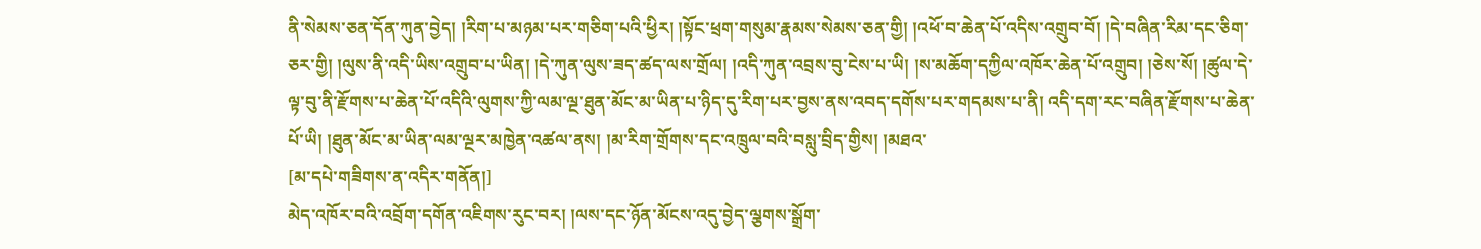ནི་སེམས་ཅན་དོན་ཀུན་བྱེད། །རིག་པ་མཉམ་པར་གཅིག་པའི་ཕྱིར། །སྟོང་ཕྲག་གསུམ་རྣམས་སེམས་ཅན་གྱི། །འཕོ་བ་ཆེན་པོ་འདིས་འགྲུབ་བོ། །དེ་བཞིན་རིམ་དང་ཅིག་ཅར་གྱི། །ལུས་ནི་འདི་ཡིས་འགྲུབ་པ་ཡིན། །དེ་ཀུན་ལུས་ཟད་ཚད་ལས་གྲོལ། །འདི་ཀུན་འབྲས་བུ་ངེས་པ་ཡི། །ས་མཆོག་དཀྱིལ་འཁོར་ཆེན་པོ་འགྲུབ། །ཅེས་སོ། །ཚུལ་དེ་ལྟ་བུ་ནི་རྫོགས་པ་ཆེན་པོ་འདིའི་ལུགས་ཀྱི་ལམ་ལྔ་ཐུན་མོང་མ་ཡིན་པ་ཉིད་དུ་རིག་པར་བྱས་ནས་འབད་དགོས་པར་གདམས་པ་ནི། འདི་དག་རང་བཞིན་རྫོགས་པ་ཆེན་པོ་ཡི། །ཐུན་མོང་མ་ཡིན་ལམ་ལྔར་མཁྱེན་འཚལ་ནས། །མ་རིག་གྲོགས་དང་འཁྲུལ་བའི་བསླུ་བྲིད་གྱིས། །མཐའ་
[མ་དཔེ་གཟིགས་ན་འདིར་གནོན།]
མེད་འཁོར་བའི་འབྲོག་དགོན་འཇིགས་རུང་བར། །ལས་དང་ཉོན་མོངས་འདུ་བྱེད་ལྕགས་སྒྲོག་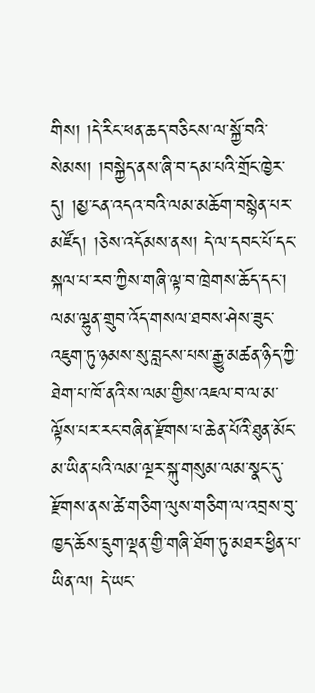གིས། །དེ་རིང་ཕན་ཆད་བཅིངས་ལ་སྐྱོ་བའི་སེམས། །བསྐྱེད་ནས་ཞི་བ་དམ་པའི་གྲོང་ཁྱེར་དུ། །མྱ་ངན་འདའ་བའི་ལམ་མཆོག་བསྙེན་པར་མཛོད། །ཅེས་འདོམས་ནས། དེ་ལ་དབང་པོ་དང་སྐལ་པ་རབ་ཀྱིས་གཞི་ལྟ་བ་ཁྲེགས་ཆོད་དང་། ལམ་ལྷུན་གྲུབ་འོད་གསལ་ཐབས་ཤེས་ཟུང་འཇུག་ཏུ་ཉམས་སུ་བླངས་པས་རྒྱུ་མཚན་ཉིད་ཀྱི་ཐེག་པ་ཁོ་ནའི་ས་ལམ་གྱིས་འཇལ་བ་ལ་མ་ལྟོས་པར་རང་བཞིན་རྫོགས་པ་ཆེན་པོའི་ཐུན་མོང་མ་ཡིན་པའི་ལམ་ལྔར་སྐུ་གསུམ་ལམ་སྣང་དུ་རྫོགས་ནས་ཚེ་གཅིག་ལུས་གཅིག་ལ་འབྲས་བུ་ཁྱད་ཆོས་དྲུག་ལྡན་གྱི་གཞི་ཐོག་ཏུ་མཐར་ཕྱིན་པ་ཡིན་ལ། དེ་ཡང་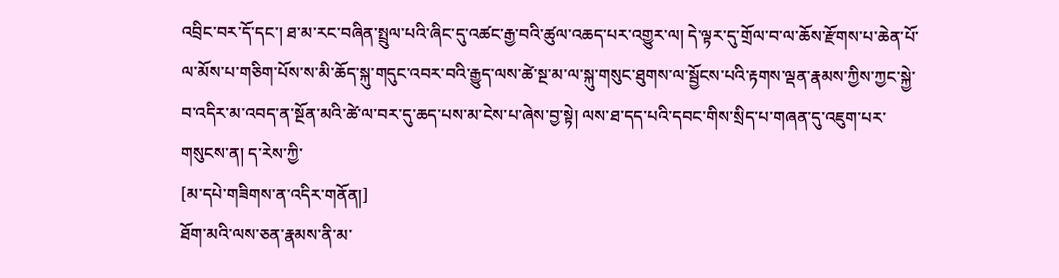འབྲིང་བར་དོ་དང་། ཐ་མ་རང་བཞིན་སྤྲུལ་པའི་ཞིང་དུ་འཚང་རྒྱ་བའི་ཚུལ་འཆད་པར་འགྱུར་ལ། དེ་ལྟར་དུ་གྲོལ་བ་ལ་ཆོས་རྫོགས་པ་ཆེན་པོ་ལ་མོས་པ་གཅིག་པོས་ས་མི་ཆོད་སྐུ་གདུང་འབར་བའི་རྒྱུད་ལས་ཚེ་སྔ་མ་ལ་སྐུ་གསུང་ཐུགས་ལ་སྦྱོངས་པའི་རྟགས་ལྡན་རྣམས་ཀྱིས་ཀྱང་སྐྱེ་བ་འདིར་མ་འབད་ན་སྔོན་མའི་ཚེ་ལ་བར་དུ་ཆད་པས་མ་ངེས་པ་ཞེས་བྱ་སྟེ། ལས་ཐ་དད་པའི་དབང་གིས་སྲིད་པ་གཞན་དུ་འཇུག་པར་གསུངས་ན། ད་རེས་ཀྱི་
[མ་དཔེ་གཟིགས་ན་འདིར་གནོན།]
ཐོག་མའི་ལས་ཅན་རྣམས་ནི་མ་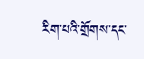རིག་པའི་གྲོགས་དང་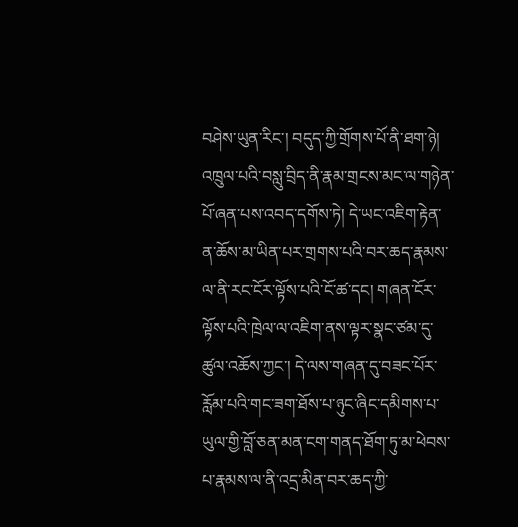བཤེས་ཡུན་རིང་། བདུད་ཀྱི་གྲོགས་པོ་ནི་ཐག་ཉེ། འཁྲུལ་པའི་བསླུ་བྲིད་ནི་རྣམ་གྲངས་མང་ལ་གཉེན་པོ་ཞན་པས་འབད་དགོས་ཏེ། དེ་ཡང་འཇིག་རྟེན་ན་ཆོས་མ་ཡིན་པར་གྲགས་པའི་བར་ཆད་རྣམས་ལ་ནི་རང་ངོར་ལྟོས་པའི་ངོ་ཚ་དང། གཞན་ངོར་ལྟོས་པའི་ཁྲེལ་ལ་འཇིག་ནས་ལྟར་སྣང་ཙམ་དུ་ཚུལ་འཆོས་ཀྱང་། དེ་ལས་གཞན་དུ་བཟང་པོར་རློམ་པའི་གང་ཟག་ཐོས་པ་ཉུང་ཞིང་དམིགས་པ་ཡུལ་གྱི་བློ་ཅན་མན་ངག་གནད་ཐོག་ཏུ་མ་ཕེབས་པ་རྣམས་ལ་ནི་འདྲ་མིན་བར་ཆད་ཀྱི་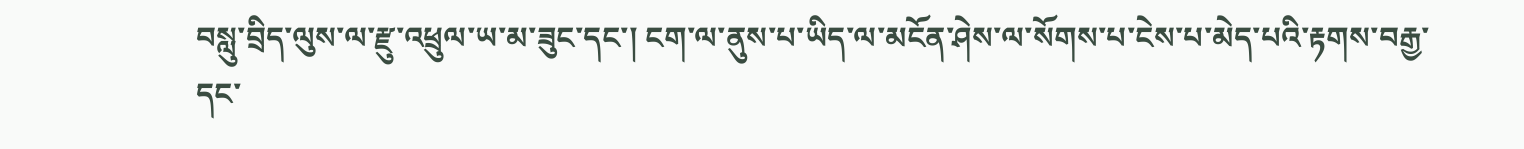བསླུ་བྲིད་ལུས་ལ་རྫུ་འཕྲུལ་ཡ་མ་ཟུང་དང་། ངག་ལ་ནུས་པ་ཡིད་ལ་མངོན་ཤེས་ལ་སོགས་པ་ངེས་པ་མེད་པའི་རྟགས་བརྒྱ་དང་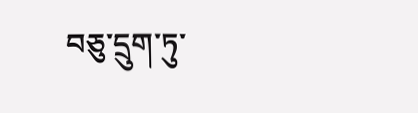བཅུ་དྲུག་ཏུ་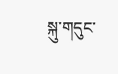སྐུ་གདུང་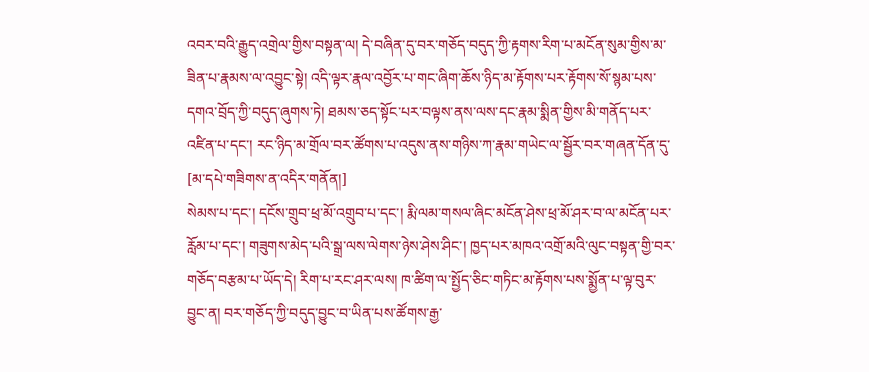འབར་བའི་རྒྱུད་འགྲེལ་གྱིས་བསྟན་ལ། དེ་བཞིན་དུ་བར་གཅོད་བདུད་ཀྱི་རྟགས་རིག་པ་མངོན་སུམ་གྱིས་མ་ཟིན་པ་རྣམས་ལ་འབྱུང་སྟེ། འདི་ལྟར་རྣལ་འབྱོར་པ་གང་ཞིག་ཆོས་ཉིད་མ་རྟོགས་པར་རྟོགས་སོ་སྙམ་པས་དགའ་བྲོད་ཀྱི་བདུད་ཞུགས་ཏེ། ཐམས་ཅད་སྟོང་པར་བལྟས་ནས་ལས་དང་རྣམ་སྨིན་གྱིས་མི་གནོད་པར་འཛིན་པ་དང་། རང་ཉིད་མ་གྲོལ་བར་ཚོགས་པ་འདུས་ནས་གཉིས་ཀ་རྣམ་གཡེང་ལ་སྦྱོར་བར་གཞན་དོན་དུ་
[མ་དཔེ་གཟིགས་ན་འདིར་གནོན།]
སེམས་པ་དང་། དངོས་གྲུབ་ཕྲ་མོ་འགྲུབ་པ་དང་། རྨི་ལམ་གསལ་ཞིང་མངོན་ཤེས་ཕྲ་མོ་ཤར་བ་ལ་མངོན་པར་རློམ་པ་དང་། གཟུགས་མེད་པའི་སྒྲ་ལས་ལེགས་ཉེས་ཤེས་ཤིང་། ཁྱད་པར་མཁའ་འགྲོ་མའི་ལུང་བསྟན་གྱི་བར་གཅོད་བརྩམ་པ་ཡོད་དེ། རིག་པ་རང་ཤར་ལས། ཁ་ཚིག་ལ་སྤྱོད་ཅིང་གཏིང་མ་རྟོགས་པས་སྨྱོན་པ་ལྟ་བུར་བྱུང་ན། བར་གཅོད་ཀྱི་བདུད་བྱུང་བ་ཡིན་པས་ཚོགས་རྒྱ་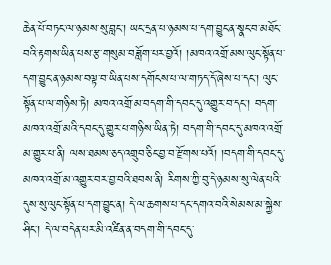ཆེན་པོ་བཏང་ལ་ཉམས་སུ་བླང་། ཡང་དྲན་པ་ཉམས་པ་དག་བྱུང་ན་སྣང་བ་མཐོང་བའི་རྟགས་ཡིན་པས་རྩ་གསུམ་བཟློག་པར་བྱའོ། །མཁའ་འགྲོ་མས་ལུང་སྟོན་པ་དག་བྱུང་ན་ཉམས་བལྟ་བ་ཡིན་པས་དགོངས་པ་ལ་གཏད་དོ་ཞེས་པ་དང་། ལུང་སྟོན་པ་ལ་གཉིས་ཏེ། མཁའ་འགྲོ་མ་བདག་གི་དབང་དུ་འགྱུར་བ་དང་། བདག་མཁའ་འགྲོ་མའི་དབང་དུ་གྱུར་པ་གཉིས་ཡིན་ཏེ། བདག་གི་དབང་དུ་མཁའ་འགྲོ་མ་གྱུར་པ་ནི། ལས་ཐམས་ཅད་འགྲུབ་ཅིང་བྱ་བ་རྫོགས་པའོ། །བདག་གི་དབང་དུ་མཁའ་འགྲོ་མ་འགྱུར་བར་བྱ་བའི་ཐབས་ནི། རིགས་ཀྱི་བུ་དེ་ཉམས་སུ་ལེན་པའི་དུས་སུ་ལུང་སྟོན་པ་དག་བྱུང་ན། དེ་ལ་ཆགས་པ་དང་དགའ་བའི་སེམས་མ་སྐྱེས་ཤིང་། དེ་ལ་བདེན་པར་མི་འཛིན་ན་བདག་གི་དབང་དུ་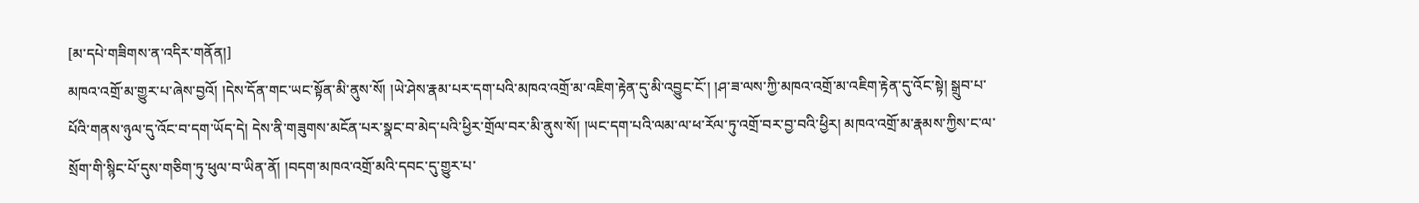[མ་དཔེ་གཟིགས་ན་འདིར་གནོན།]
མཁའ་འགྲོ་མ་གྱུར་པ་ཞེས་བྱའོ། །དེས་དོན་གང་ཡང་སྟོན་མི་ནུས་སོ། །ཡེ་ཤེས་རྣམ་པར་དག་པའི་མཁའ་འགྲོ་མ་འཇིག་རྟེན་དུ་མི་འབྱུང་ངོ་། །ཤ་ཟ་ལས་ཀྱི་མཁའ་འགྲོ་མ་འཇིག་རྟེན་དུ་འོང་སྟེ། སྒྲུབ་པ་པོའི་གནས་ཉུལ་དུ་འོང་བ་དག་ཡོད་དེ། དེས་ནི་གཟུགས་མངོན་པར་སྣང་བ་མེད་པའི་ཕྱིར་གྲོལ་བར་མི་ནུས་སོ། །ཡང་དག་པའི་ལམ་ལ་ཕ་རོལ་ཏུ་འགྲོ་བར་བྱ་བའི་ཕྱིར། མཁའ་འགྲོ་མ་རྣམས་ཀྱིས་ང་ལ་སྲོག་གི་སྙིང་པོ་དུས་གཅིག་ཏུ་ཕུལ་བ་ཡིན་ནོ། །བདག་མཁའ་འགྲོ་མའི་དབང་དུ་གྱུར་པ་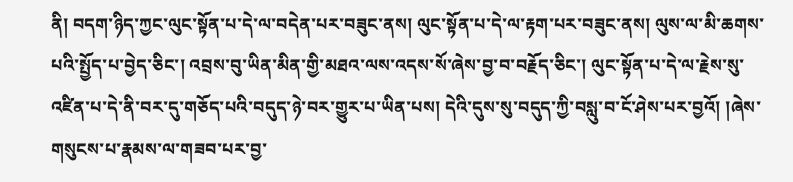ནི། བདག་ཉིད་ཀྱང་ལུང་སྟོན་པ་དེ་ལ་བདེན་པར་བཟུང་ནས། ལུང་སྟོན་པ་དེ་ལ་རྟག་པར་བཟུང་ནས། ལུས་ལ་མི་ཆགས་པའི་སྤྱོད་པ་བྱེད་ཅིང་། འབྲས་བུ་ཡིན་མིན་གྱི་མཐའ་ལས་འདས་སོ་ཞེས་བྱ་བ་བརྗོད་ཅིང་། ལུང་སྟོན་པ་དེ་ལ་རྗེས་སུ་འཛིན་པ་དེ་ནི་བར་དུ་གཅོད་པའི་བདུད་ཉེ་བར་གྱུར་པ་ཡིན་པས། དེའི་དུས་སུ་བདུད་ཀྱི་བསླུ་བ་ངོ་ཤེས་པར་བྱའོ། །ཞེས་གསུངས་པ་རྣམས་ལ་གཟབ་པར་བྱ་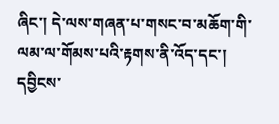ཞིང་། དེ་ལས་གཞན་པ་གསང་བ་མཆོག་གི་ལམ་ལ་གོམས་པའི་རྟགས་ནི་འོད་དང་། དབྱིངས་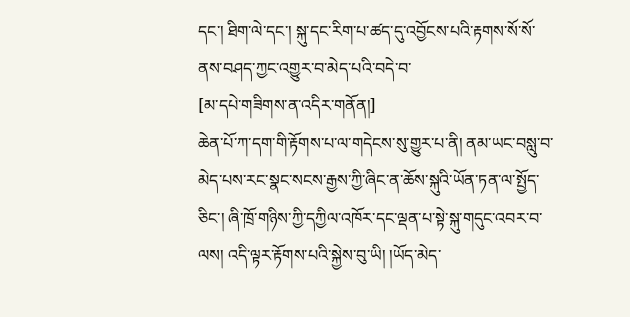དང་། ཐིག་ལེ་དང་། སྐུ་དང་རིག་པ་ཚད་དུ་འབྱོངས་པའི་རྟགས་སོ་སོ་ནས་བཤད་ཀྱང་འགྱུར་བ་མེད་པའི་བདེ་བ་
[མ་དཔེ་གཟིགས་ན་འདིར་གནོན།]
ཆེན་པོ་ཀ་དག་གི་རྟོགས་པ་ལ་གདེངས་སུ་གྱུར་པ་ནི། ནམ་ཡང་བསླུ་བ་མེད་པས་རང་སྣང་སངས་རྒྱས་ཀྱི་ཞིང་ན་ཆོས་སྐུའི་ཡོན་ཏན་ལ་སྤྱོད་ཅིང་། ཞི་ཁྲོ་གཉིས་ཀྱི་དཀྱིལ་འཁོར་དང་ལྡན་པ་སྟེ་སྐུ་གདུང་འབར་བ་ལས། འདི་ལྟར་རྟོགས་པའི་སྐྱེས་བུ་ཡི། །ཡོད་མེད་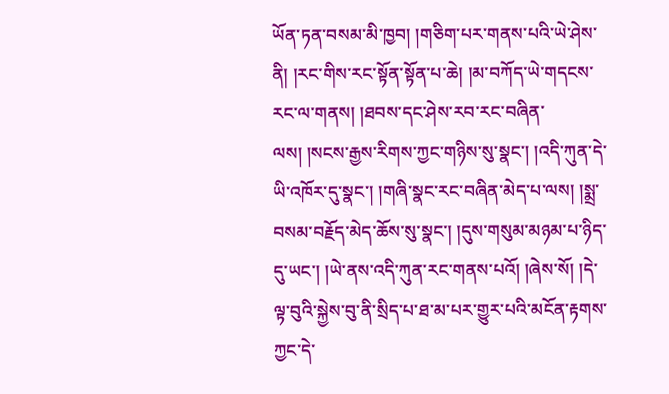ཡོན་ཏན་བསམ་མི་ཁྱབ། །གཅིག་པར་གནས་པའི་ཡེ་ཤེས་ནི། །རང་གིས་རང་སྟོན་སྟོན་པ་ཆེ། །མ་བཀོད་ཡེ་གདངས་རང་ལ་གནས། །ཐབས་དང་ཤེས་རབ་རང་བཞིན་ལས། །སངས་རྒྱས་རིགས་ཀྱང་གཉིས་སུ་སྣང་། །འདི་ཀུན་དེ་ཡི་འཁོར་དུ་སྣང་། །གཞི་སྣང་རང་བཞིན་མེད་པ་ལས། །སྨྲ་བསམ་བརྗོད་མེད་ཆོས་སུ་སྣང་། །དུས་གསུམ་མཉམ་པ་ཉིད་དུ་ཡང་། །ཡེ་ནས་འདི་ཀུན་རང་གནས་པའོ། །ཞེས་སོ། །དེ་ལྟ་བུའི་སྐྱེས་བུ་ནི་སྲིད་པ་ཐ་མ་པར་གྱུར་པའི་མངོན་རྟགས་ཀྱང་དེ་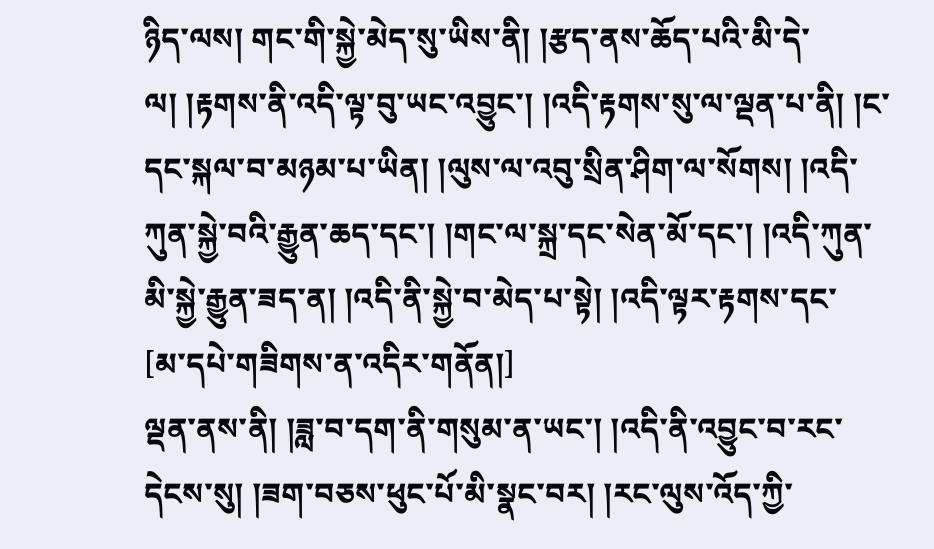ཉིད་ལས། གང་གི་སྐྱེ་མེད་སུ་ཡིས་ནི། །རྩད་ནས་ཆོད་པའི་མི་དེ་ལ། །རྟགས་ནི་འདི་ལྟ་བུ་ཡང་འབྱུང་། །འདི་རྟགས་སུ་ལ་ལྡན་པ་ནི། །ང་དང་སྐལ་བ་མཉམ་པ་ཡིན། །ལུས་ལ་འབུ་སྲིན་ཤིག་ལ་སོགས། །འདི་ཀུན་སྐྱེ་བའི་རྒྱུན་ཆད་དང་། །གང་ལ་སྐྲ་དང་སེན་མོ་དང་། །འདི་ཀུན་མི་སྐྱེ་རྒྱུན་ཟད་ན། །འདི་ནི་སྐྱེ་བ་མེད་པ་སྟེ། །འདི་ལྟར་རྟགས་དང་
[མ་དཔེ་གཟིགས་ན་འདིར་གནོན།]
ལྡན་ནས་ནི། །ཟླ་བ་དག་ནི་གསུམ་ན་ཡང་། །འདི་ནི་འབྱུང་བ་རང་དེངས་སུ། །ཟག་བཅས་ཕུང་པོ་མི་སྣང་བར། །རང་ལུས་འོད་ཀྱི་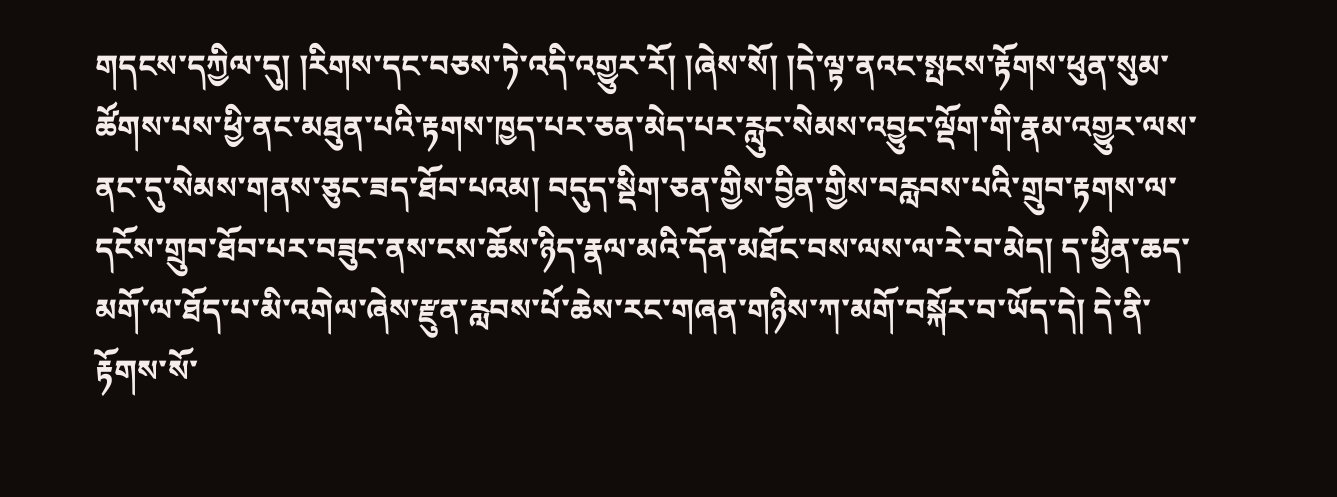གདངས་དཀྱིལ་དུ། །རིགས་དང་བཅས་ཏེ་འདི་འགྱུར་རོ། །ཞེས་སོ། །དེ་ལྟ་ནའང་སྤངས་རྟོགས་ཕུན་སུམ་ཚོགས་པས་ཕྱི་ནང་མཐུན་པའི་རྟགས་ཁྱད་པར་ཅན་མེད་པར་རླུང་སེམས་འབྱུང་ལྡོག་གི་རྣམ་འགྱུར་ལས་ནང་དུ་སེམས་གནས་ཅུང་ཟད་ཐོབ་པའམ། བདུད་སྡིག་ཅན་གྱིས་བྱིན་གྱིས་བརླབས་པའི་གྲུབ་རྟགས་ལ་དངོས་གྲུབ་ཐོབ་པར་བཟུང་ནས་ངས་ཆོས་ཉིད་རྣལ་མའི་དོན་མཐོང་བས་ལས་ལ་རེ་བ་མེད། ད་ཕྱིན་ཆད་མགོ་ལ་ཐོད་པ་མི་འགེལ་ཞེས་རྫུན་རླབས་པོ་ཆེས་རང་གཞན་གཉིས་ཀ་མགོ་བསྐོར་བ་ཡོད་དེ། དེ་ནི་རྟོགས་སོ་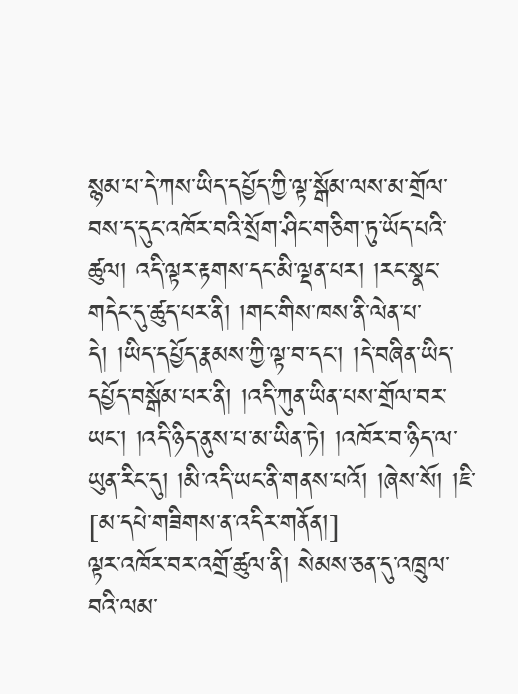སྙམ་པ་དེ་ཀས་ཡིད་དཔྱོད་ཀྱི་ལྟ་སྒོམ་ལས་མ་གྲོལ་བས་ད་དུང་འཁོར་བའི་སྲོག་ཤིང་གཅིག་ཏུ་ཡོད་པའི་ཚུལ། འདི་ལྟར་རྟགས་དང་མི་ལྡན་པར། །རང་སྣང་གདེང་དུ་ཚུད་པར་ནི། །གང་གིས་ཁས་ནི་ལེན་པ་དེ། །ཡིད་དཔྱོད་རྣམས་ཀྱི་ལྟ་བ་དང་། །དེ་བཞིན་ཡིད་དཔྱོད་བསྒོམ་པར་ནི། །འདི་ཀུན་ཡིན་པས་གྲོལ་བར་ཡང་། །འདི་ཉིད་ནུས་པ་མ་ཡིན་ཏེ། །འཁོར་བ་ཉིད་ལ་ཡུན་རིང་དུ། །མི་འདི་ཡང་ནི་གནས་པའོ། །ཞེས་སོ། །ཇི་
[མ་དཔེ་གཟིགས་ན་འདིར་གནོན།]
ལྟར་འཁོར་བར་འགྲོ་ཚུལ་ནི། སེམས་ཅན་དུ་འཁྲུལ་བའི་ལམ་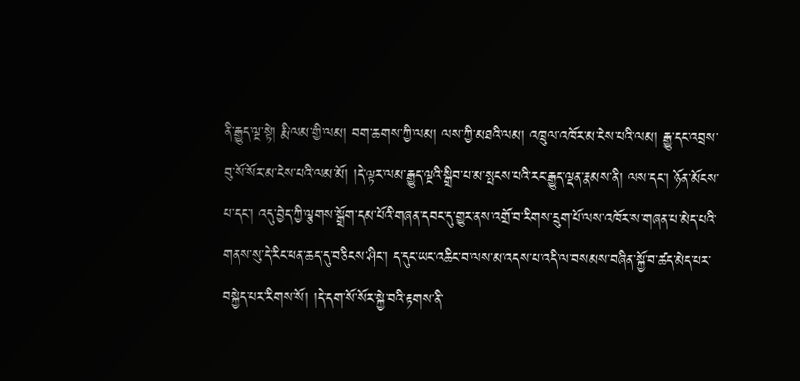ནི་རྒྱུད་ལྔ་སྟེ། རྨི་ལམ་གྱི་ལམ། བག་ཆགས་ཀྱི་ལམ། ལས་ཀྱི་མཐའི་ལམ། འཁྲུལ་འཁོར་མ་ངེས་པའི་ལམ། རྒྱུ་དང་འབྲས་བུ་སོ་སོར་མ་ངེས་པའི་ལམ་མོ། །དེ་ལྟར་ལམ་རྒྱུད་ལྔའི་སྒྲིབ་པ་མ་སྤངས་པའི་རང་རྒྱུད་ལྡན་རྣམས་ནི། ལས་དང་། ཉོན་མོངས་པ་དང་། འདུ་བྱེད་ཀྱི་ལྕགས་སྒྲོག་དམ་པོའི་གཞན་དབང་དུ་གྱུར་ནས་འགྲོ་བ་རིགས་དྲུག་པོ་ལས་འཁོར་ས་གཞན་པ་མེད་པའི་གནས་སུ་དེ་རིང་ཕན་ཆད་དུ་བཅིངས་ཤིང་། ད་དུང་ཡང་འཆིང་བ་ལས་མ་འདས་པ་འདི་ལ་བསམས་བཞིན་སྐྱོ་བ་ཚད་མེད་པར་བསྐྱེད་པར་རིགས་སོ། །དེ་དག་སོ་སོར་སྐྱེ་བའི་རྟགས་ནི་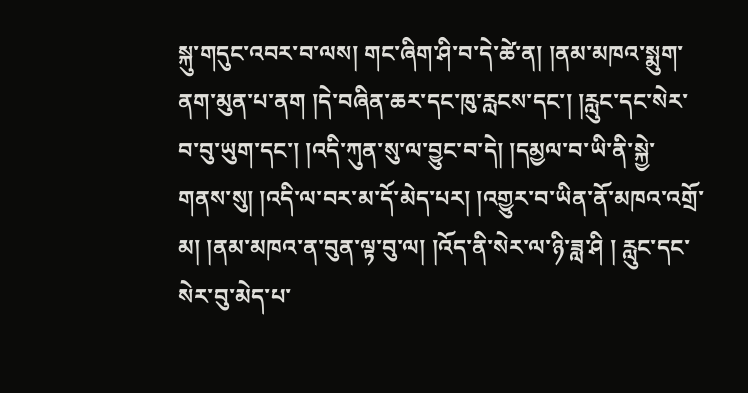སྐུ་གདུང་འབར་བ་ལས། གང་ཞིག་ཤི་བ་དེ་ཚེ་ན། །ནམ་མཁའ་སྨུག་ནག་མུན་པ་ནག །དེ་བཞིན་ཆར་དང་ཁུ་རླངས་དང་། །རླུང་དང་སེར་བ་བུ་ཡུག་དང་། །འདི་ཀུན་སུ་ལ་བྱུང་བ་དེ། །དམྱལ་བ་ཡི་ནི་སྐྱེ་གནས་སུ། །འདི་ལ་བར་མ་དོ་མེད་པར། །འགྱུར་བ་ཡིན་ནོ་མཁའ་འགྲོ་མ། །ནམ་མཁའ་ན་བུན་ལྟ་བུ་ལ། །འོད་ནི་སེར་ལ་ཉི་ཟླ་ཤི ། རླུང་དང་སེར་བུ་མེད་པ་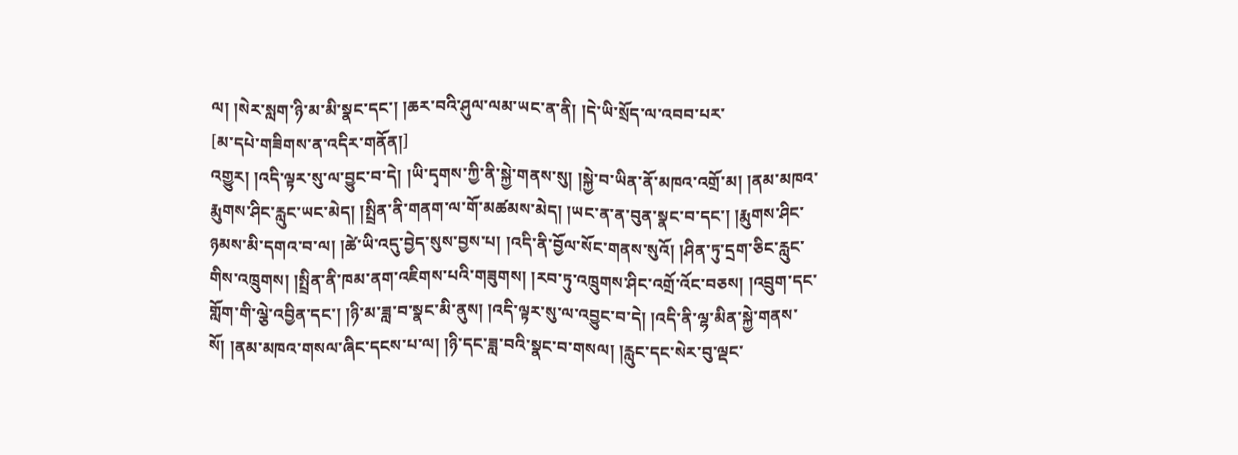ལ། །སེར་སླག་ཉི་མ་མི་སྣང་དང་། །ཆར་བའི་ཤུལ་ལམ་ཡང་ན་ནི། །དེ་ཡི་སྲོད་ལ་འབབ་པར་
[མ་དཔེ་གཟིགས་ན་འདིར་གནོན།]
འགྱུར། །འདི་ལྟར་སུ་ལ་བྱུང་བ་དེ། །ཡི་དྭགས་ཀྱི་ནི་སྐྱེ་གནས་སུ། །སྐྱེ་བ་ཡིན་ནོ་མཁའ་འགྲོ་མ། །ནམ་མཁའ་རྨུགས་ཤིང་རླུང་ཡང་མེད། །སྤྲིན་ནི་གནག་ལ་གོ་མཚམས་མེད། །ཡང་ན་ན་བུན་སྣང་བ་དང་། །རྨུགས་ཤིང་ཉམས་མི་དགའ་བ་ལ། །ཚེ་ཡི་འདུ་བྱེད་སུས་བྱས་པ། །འདི་ནི་བྱོལ་སོང་གནས་སུའོ། །ཤིན་ཏུ་དྲག་ཅིང་རླུང་གིས་འཁྲུགས། །སྤྲིན་ནི་ཁམ་ནག་འཇིགས་པའི་གཟུགས། །རབ་ཏུ་འཁྲུགས་ཤིང་འགྲོ་འོང་བཅས། །འབྲུག་དང་གློག་གི་ལྕེ་འབྱིན་དང་། །ཉི་མ་ཟླ་བ་སྣང་མི་ནུས། །འདི་ལྟར་སུ་ལ་འབྱུང་བ་དེ། །འདི་ནི་ལྷ་མིན་སྐྱེ་གནས་སོ། །ནམ་མཁའ་གསལ་ཞིང་དངས་པ་ལ། །ཉི་དང་ཟླ་བའི་སྣང་བ་གསལ། །རླུང་དང་སེར་བུ་ལྡང་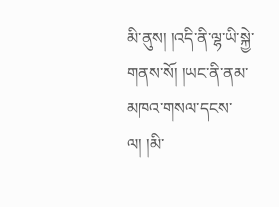མི་ནུས། །འདི་ནི་ལྷ་ཡི་སྐྱེ་གནས་སོ། །ཡང་ནི་ནམ་མཁའ་གསལ་དངས་ལ། །མི་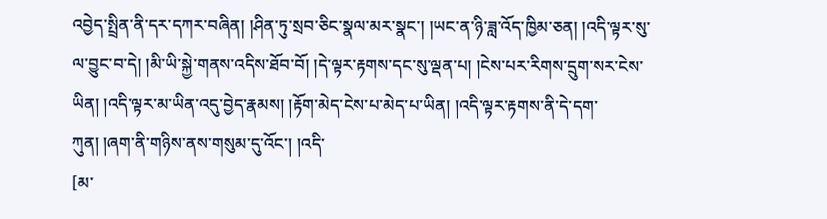འབྱེད་སྤྲིན་ནི་དར་དཀར་བཞིན། །ཤིན་ཏུ་སྲབ་ཅིང་སྣལ་མར་སྣང་། །ཡང་ན་ཉི་ཟླ་འོད་ཁྱིམ་ཅན། །འདི་ལྟར་སུ་ལ་བྱུང་བ་དེ། །མི་ཡི་སྐྱེ་གནས་འདིས་ཐོབ་བོ། །དེ་ལྟར་རྟགས་དང་སུ་ལྡན་པ། །ངེས་པར་རིགས་དྲུག་སར་ངེས་ཡིན། །འདི་ལྟར་མ་ཡིན་འདུ་བྱེད་རྣམས། །རྟོག་མེད་ངེས་པ་མེད་པ་ཡིན། །འདི་ལྟར་རྟགས་ནི་དེ་དག་ཀུན། །ཞག་ནི་གཉིས་ནས་གསུམ་དུ་འོང་། །འདི་
[མ་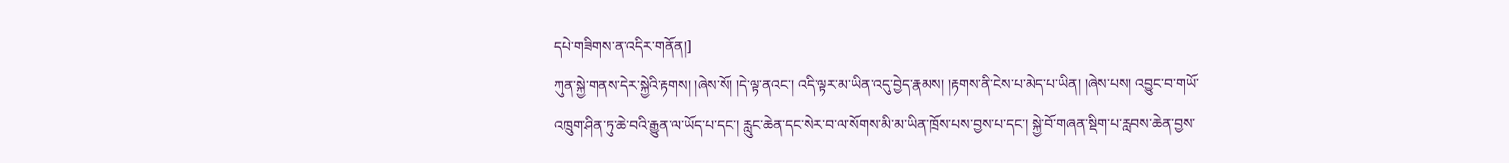དཔེ་གཟིགས་ན་འདིར་གནོན།]
ཀུན་སྐྱེ་གནས་དེར་སྐྱེའི་རྟགས། །ཞེས་སོ། །དེ་ལྟ་ནའང་། འདི་ལྟར་མ་ཡིན་འདུ་བྱེད་རྣམས། །རྟགས་ནི་ངེས་པ་མེད་པ་ཡིན། །ཞེས་པས། འབྱུང་བ་གཡོ་འཁྲུག་ཤིན་ཏུ་ཆེ་བའི་རྒྱུན་ལ་ཡོད་པ་དང་། རླུང་ཆེན་དང་སེར་བ་ལ་སོགས་མི་མ་ཡིན་ཁྲོས་པས་བྱས་པ་དང་། སྐྱེ་བོ་གཞན་སྡིག་པ་རླབས་ཆེན་བྱས་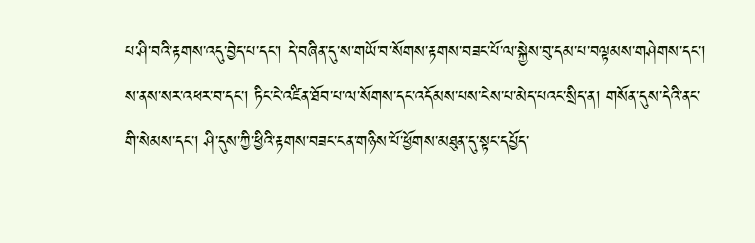པ་ཤི་བའི་རྟགས་འདུ་བྱེད་པ་དང་། དེ་བཞིན་དུ་ས་གཡོ་བ་སོགས་རྟགས་བཟང་པོ་ལ་སྐྱེས་བུ་དམ་པ་བལྟམས་གཤེགས་དང་། ས་ནས་སར་འཕར་བ་དང་། ཏིང་ངེ་འཛིན་ཐོབ་པ་ལ་སོགས་དང་འདོམས་པས་ངེས་པ་མེད་པའང་སྲིད་ན། གསོན་དུས་དེའི་ནང་གི་སེམས་དང་། ཤི་དུས་ཀྱི་ཕྱིའི་རྟགས་བཟང་ངན་གཉིས་པོ་ཕྱོགས་མཐུན་དུ་སྟང་དཔྱོད་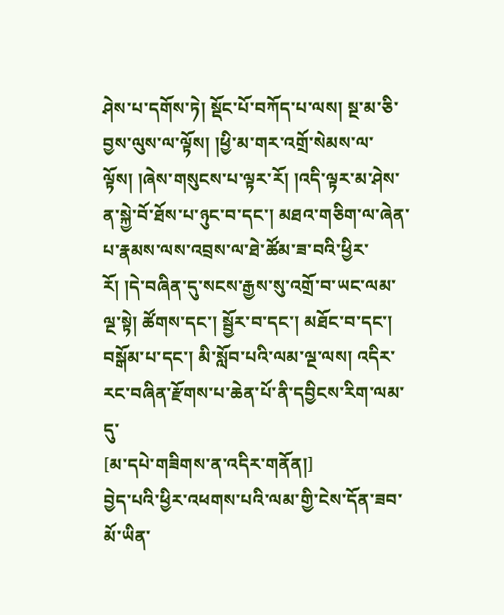ཤེས་པ་དགོས་ཏེ། སྡོང་པོ་བཀོད་པ་ལས། སྔ་མ་ཅི་བྱས་ལུས་ལ་ལྟོས། །ཕྱི་མ་གར་འགྲོ་སེམས་ལ་ལྟོས། །ཞེས་གསུངས་པ་ལྟར་རོ། །འདི་ལྟར་མ་ཤེས་ན་སྐྱེ་བོ་ཐོས་པ་ཉུང་བ་དང་། མཐའ་གཅིག་ལ་ཞེན་པ་རྣམས་ལས་འབྲས་ལ་ཐེ་ཚོམ་ཟ་བའི་ཕྱིར་རོ། །དེ་བཞིན་དུ་སངས་རྒྱས་སུ་འགྲོ་བ་ཡང་ལམ་ལྔ་སྟེ། ཚོགས་དང་། སྦྱོར་བ་དང་། མཐོང་བ་དང་། བསྒོམ་པ་དང་། མི་སློབ་པའི་ལམ་ལྔ་ལས། འདིར་རང་བཞིན་རྫོགས་པ་ཆེན་པོ་ནི་དབྱིངས་རིག་ལམ་དུ་
[མ་དཔེ་གཟིགས་ན་འདིར་གནོན།]
བྱེད་པའི་ཕྱིར་འཕགས་པའི་ལམ་གྱི་ངེས་དོན་ཟབ་མོ་ཡིན་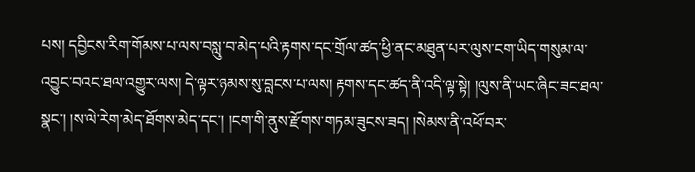པས། དབྱིངས་རིག་གོམས་པ་ལས་བསླུ་བ་མེད་པའི་རྟགས་དང་གྲོལ་ཚད་ཕྱི་ནང་མཐུན་པར་ལུས་ངག་ཡིད་གསུམ་ལ་འབྱུང་བའང་ཐལ་འགྱུར་ལས། དེ་ལྟར་ཉམས་སུ་བླངས་པ་ལས། རྟགས་དང་ཚད་ནི་འདི་ལྟ་སྟེ། །ལུས་ནི་ཡང་ཞིང་ཟང་ཐལ་སྣང་། །ས་ལེ་རེག་མེད་ཐོགས་མེད་དང་། །ངག་གི་ནུས་རྫོགས་གཏམ་ཟུངས་ཟད། །སེམས་ནི་འཕོ་བར་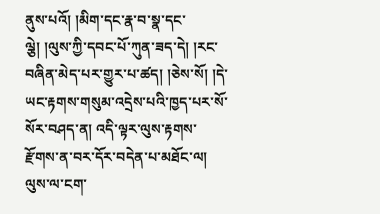ནུས་པའོ། །མིག་དང་རྣ་བ་སྣ་དང་ལྕེ། །ལུས་ཀྱི་དབང་པོ་ཀུན་ཟད་དེ། །རང་བཞིན་མེད་པར་གྱུར་པ་ཚད། །ཅེས་སོ། །དེ་ཡང་རྟགས་གསུམ་འདྲེས་པའི་ཁྱད་པར་སོ་སོར་བཤད་ན། འདི་ལྟར་ལུས་རྟགས་རྫོགས་ན་བར་དོར་བདེན་པ་མཐོང་ལ། ལུས་ལ་ངག་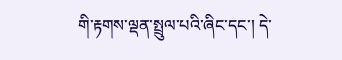གི་རྟགས་ལྡན་སྤྲུལ་པའི་ཞིང་དང་། དེ་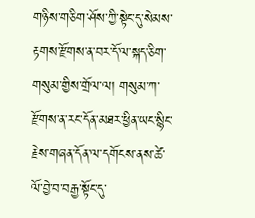གཉིས་གཅིག་ཤོས་ཀྱི་སྟེང་དུ་སེམས་རྟགས་རྫོགས་ན་བར་དོ་ལ་སྐད་ཅིག་གསུམ་གྱིས་གྲོལ་ལ། གསུམ་ཀ་རྫོགས་ན་རང་དོན་མཐར་ཕྱིན་ཡང་སྙིང་རྗེས་གཞན་དོན་ལ་དགོངས་ནས་ཚེ་ལོ་བྱེ་བ་བརྒྱ་སྟོང་དུ་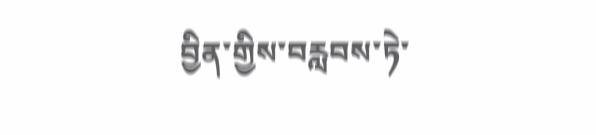བྱིན་གྱིས་བརླབས་ཏེ་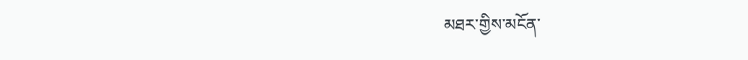མཐར་གྱིས་མངོན་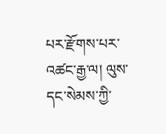པར་རྫོགས་པར་འཚང་རྒྱ་ལ། ལུས་དང་སེམས་ཀྱི་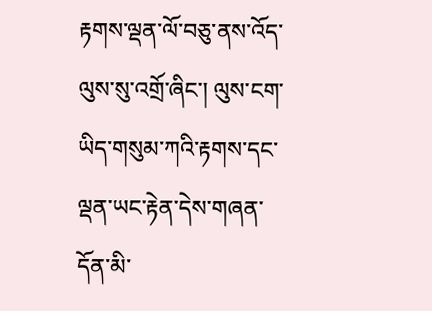རྟགས་ལྡན་ལོ་བཅུ་ནས་འོད་ལུས་སུ་འགྲོ་ཞིང་། ལུས་ངག་ཡིད་གསུམ་ཀའི་རྟགས་དང་ལྡན་ཡང་རྟེན་དེས་གཞན་དོན་མི་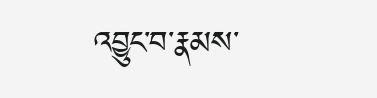འབྱུང་བ་རྣམས་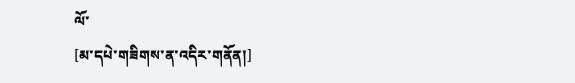ལོ་
[མ་དཔེ་གཟིགས་ན་འདིར་གནོན།]